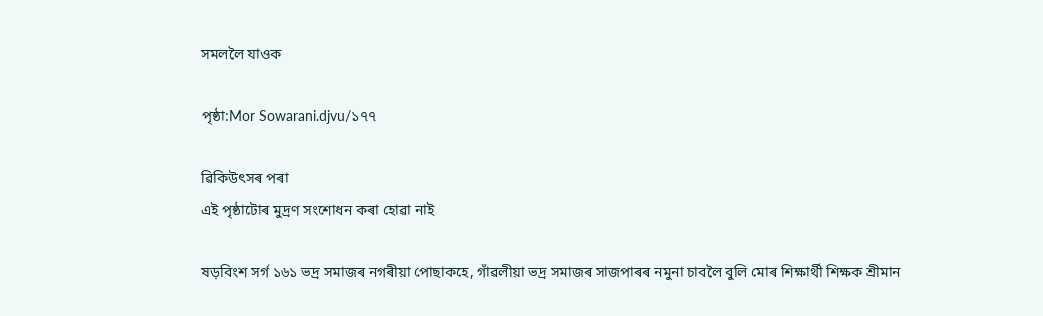সমললৈ যাওক

পৃষ্ঠা:Mor Sowarani.djvu/১৭৭

ৱিকিউৎসৰ পৰা
এই পৃষ্ঠাটোৰ মুদ্ৰণ সংশোধন কৰা হোৱা নাই

ষড়বিংশ সৰ্গ ১৬১ ভদ্ৰ সমাজৰ নগৰীয়া পোছাকহে, গাঁৱলীয়া ভদ্ৰ সমাজৰ সাজপাৰৰ নমুনা চাবলৈ বুলি মোৰ শিক্ষাৰ্থী শিক্ষক শ্ৰীমান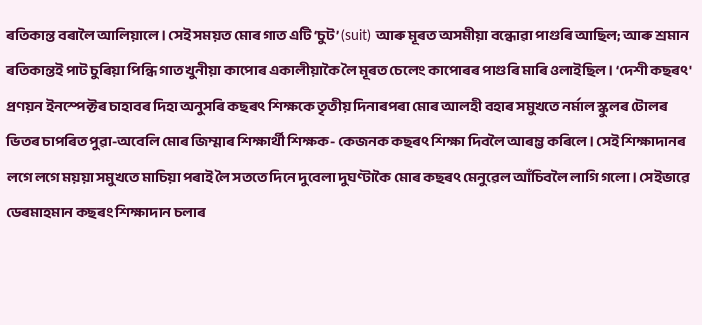ৰতিকান্ত বৰালৈ আলিয়ালে। সেই সময়ত মোৰ গাত এটি ‘চুট’ (suit) আৰু মূৰত অসমীয়া বন্ধোৱা পাগুৰি আছিল; আৰু শ্ৰমান ৰতিকান্তই পাট চুৰিয়া পিন্ধি গাত খুনীয়া কাপোৰ একালীয়াকৈ লৈ মূৰত চেলেং কাপোৰৰ পাগুৰি মাৰি ওলাইছিল। ‘দেশী কছৰৎ' প্ৰণয়ন ইনস্পেক্টৰ চাহাবৰ দিহা অনুসৰি কছৰৎ শিক্ষকে তৃতীয় দিনাৰপৰা মোৰ আলহী বহাৰ সমুখতে নৰ্মাল স্কুলৰ টোলৰ ভিতৰ চাপৰিত পুৱা-অবেলি মোৰ জিম্মাৰ শিক্ষাৰ্থী শিক্ষক- কেজনক কছৰৎ শিক্ষা দিবলৈ আৰম্ভ কৰিলে। সেই শিক্ষাদানৰ লগে লগে ময়য়া সমুখতে মাচিয়া পৰাই লৈ সততে দিনে দুবেলা দুঘণ্টাকৈ মোৰ কছৰৎ মেনুৱেল আঁচিবলৈ লাগি গলো। সেইভাৱে ডেৰমাহমান কছৰং শিক্ষাদান চলাৰ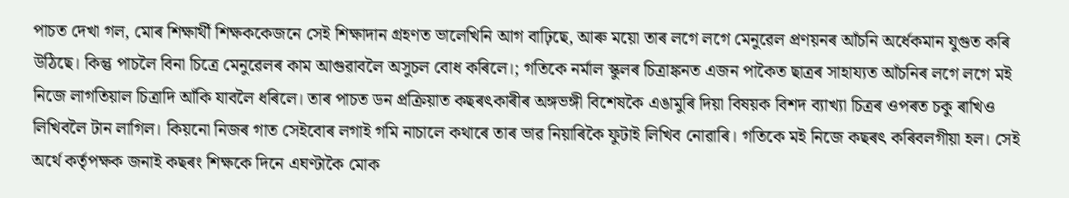পাচত দেখা গল, মোৰ শিক্ষাৰ্থী শিক্ষককেজনে সেই শিক্ষাদান গ্ৰহণত ভালেখিনি আগ বাঢ়িছে, আৰু ময়ো তাৰ লগে লগে মেনুৱেল প্ৰণয়নৰ আঁচনি অৰ্ধেকমান যুগুত কৰি উঠিছে। কিন্তু পাচলৈ বিনা চিত্ৰে মেনুৱেলৰ কাম আগুৱাবলৈ অসুচল বোধ কৰিলে।; গতিকে নৰ্মাল স্কুলৰ চিত্ৰাঙ্কনত এজন পাকৈত ছাত্ৰৰ সাহায্যত আঁচনিৰ লগে লগে মই নিজে লাগতিয়াল চিত্ৰাদি আঁকি যাবলৈ ধৰিলে। তাৰ পাচত ডন প্ৰক্ৰিয়াত কছৰৎকাৰীৰ অঙ্গভঙ্গী বিশেষকৈ এঙামুৰি দিয়া বিষয়ক বিশদ ব্যাখ্যা চিত্ৰৰ ওপৰত চকু ৰাখিও লিখিবলৈ টান লাগিল। কিয়নো নিজৰ গাত সেইবোৰ লগাই গমি নাচালে কথাৰে তাৰ ভাৱ নিয়াৰিকৈ ফুটাই লিখিব নোৱাৰি। গতিকে মই নিজে কছৰৎ কৰিবলগীয়া হল। সেই অৰ্থে কৰ্তৃপক্ষক জনাই কছৰং শিক্ষকে দিনে এঘণ্টাকৈ মোক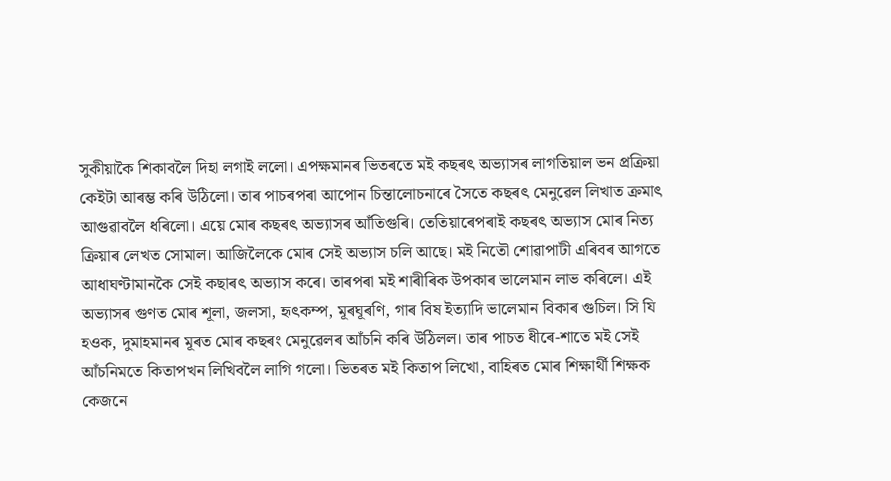সুকীয়াকৈ শিকাবলৈ দিহা লগাই ললো। এপক্ষমানৰ ভিতৰতে মই কছৰৎ অভ্যাসৰ লাগতিয়াল ভন প্ৰক্ৰিয়া কেইটা আৰম্ভ কৰি উঠিলো। তাৰ পাচৰপৰা আপোন চিন্তালোচনাৰে সৈতে কছৰৎ মেনুৱেল লিখাত ক্ৰমাৎ আগুৱাবলৈ ধৰিলো। এয়ে মোৰ কছৰৎ অভ্যাসৰ আঁতিগুৰি। তেতিয়াৰেপৰাই কছৰৎ অভ্যাস মোৰ নিত্য ক্ৰিয়াৰ লেখত সোমাল। আজিলৈকে মোৰ সেই অভ্যাস চলি আছে। মই নিতৌ শোৱাপাটী এৰিবৰ আগতে আধাঘণ্টামানকৈ সেই কছাৰৎ অভ্যাস কৰে। তাৰপৰা মই শাৰীৰিক উপকাৰ ভালেমান লাভ কৰিলে। এই অভ্যাসৰ গুণত মোৰ শূলা, জলসা, হৃৎকম্প, মূৰঘূৰণি, গাৰ বিষ ইত্যাদি ভালেমান বিকাৰ গুচিল। সি যি হওক, দুমাহমানৰ মূৰত মোৰ কছৰং মেনুৱেলৰ আঁচনি কৰি উঠিলল। তাৰ পাচত ধীৰে-শাতে মই সেই আঁচনিমতে কিতাপখন লিখিবলৈ লাগি গলো। ভিতৰত মই কিতাপ লিখো, বাহিৰত মোৰ শিক্ষাৰ্থী শিক্ষক কেজনে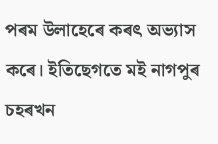পৰম উলাহেৰে কৰৎ অভ্যাস কৰে। ইতিছেগতে মই নাগপুৰ চহৰখন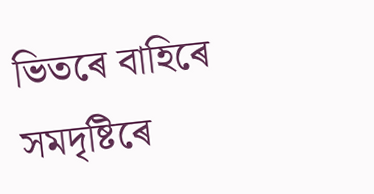ভিতৰে বাহিৰে সমদৃষ্টিৰে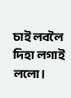চাই লবলৈ দিহা লগাই ললো।